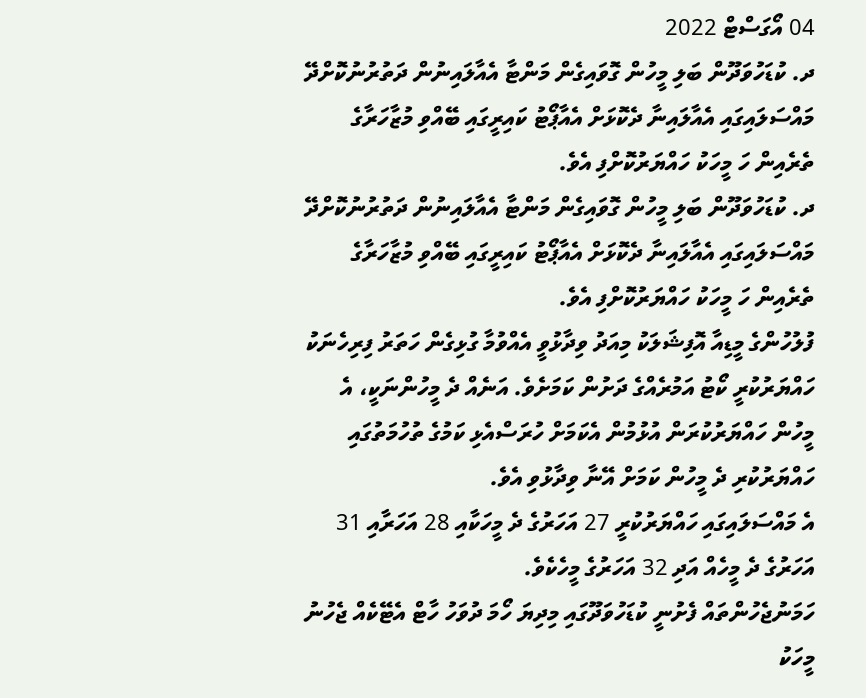04 އޯގަސްޓް 2022
ދ. ކުޑަހުވަދޫން ބަލި މީހުން ގޮވައިގެން މަންޓާ އެއާލައިނުން ދަތުރުނުކޮށްދޭ މައްސަލައިގައި އެއާލައިނާ ދެކޮޅަށް އެއާޕޯޓު ކައިރީގައި ބޭއްވި މުޒާހަރާގެ ތެރެއިން ހަ މީހަކު ހައްޔަރުކޮށްފި އެވެ.
ދ. ކުޑަހުވަދޫން ބަލި މީހުން ގޮވައިގެން މަންޓާ އެއާލައިނުން ދަތުރުނުކޮށްދޭ މައްސަލައިގައި އެއާލައިނާ ދެކޮޅަށް އެއާޕޯޓު ކައިރީގައި ބޭއްވި މުޒާހަރާގެ ތެރެއިން ހަ މީހަކު ހައްޔަރުކޮށްފި އެވެ.
ފުލުހުންގެ މީޑިއާ އޮފިޝަލަކު މިއަދު ވިދާޅުވީ އެއްވުމާ ގުޅިގެން ހަތަރު ފިރިހެނަކު ހައްޔަރުކުރީ ކޯޓު އަމުރެއްގެ ދަށުން ކަމަށެވެ. އަނެއް ދެ މީހުންނަކީ، އެ މީހުން ހައްޔަރުކުރަން އުޅުމުން އެކަމަށް ހުރަސްއެޅި ކަމުގެ ތުހުމަތުގައި ހައްޔަރުކުރި ދެ މީހުން ކަމަށް އޭނާ ވިދާޅުވި އެވެ.
އެ މައްސަލައިގައި ހައްޔަރުކުރީ 27 އަހަރުގެ ދެ މީހަކާއި 28 އަހަރާއި 31 އަހަރުގެ ދެ މީހެއް އަދި 32 އަހަރުގެ މީހެކެވެ.
ހަމަނުޖެހުންތައް ފެށުނީ ކުޑަހުވަދޫގައި މިދިޔަ ހޯމަ ދުވަހު ހާޓް އެޓޭކެއް ޖެހުނު މީހަކު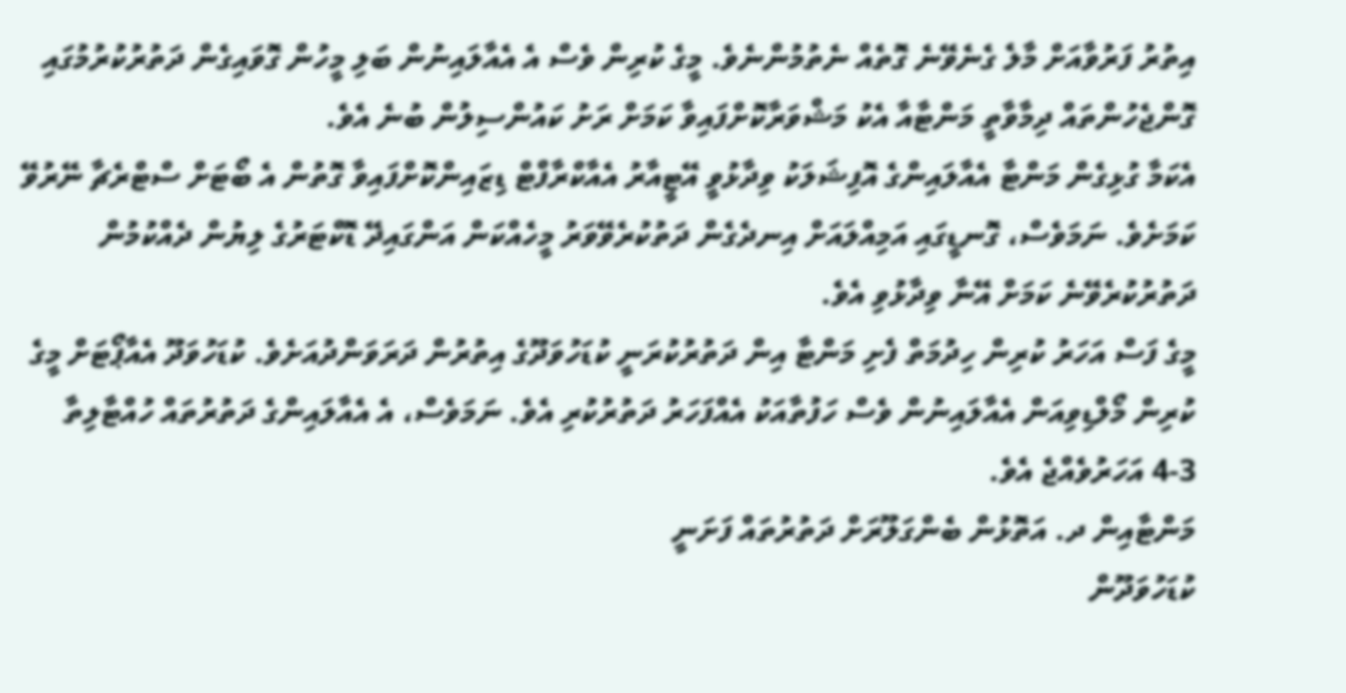އިތުރު ފަރުވާއަށް މާލެ ގެނެވޭނެ ގޮތެއް ނެތުމުންނެވެ. މީގެ ކުރިން ވެސް އެ އެއާލައިނުން ބަލި މީހުން ގޮވައިގެން ދަތުރުކުރުމުގައި ގޮންޖެހުންތައް ދިމާވާތީ މަންޓާއާ އެކު މަޝްވަރާކޮށްފައިވާ ކަމަށް ރަށު ކައުންސިލުން ބުނެ އެވެ.
އެކަމާ ގުޅިގެން މަންޓާ އެއާލައިންގެ އޮފިޝަލަކު ވިދާޅުވީ އޭޓީއާރު އެއާކްރާފްޓް ޑިޒައިންކޮށްފައިވާ ގޮތުން އެ ބޯޓަށް ސްޓްރެޗާ ނޭރުވޭ ކަމަށެވެ. ނަމަވެސް، ގޮނޑީގައި އަމިއްލައަށް އިނދެގެން ދަތުކުރެވޭވަރު މީހެއްކަން އަންގައިދޭ ޑޮކްޓަރުގެ ލިޔުން ދެއްކުމުން ދަތުރުކުރެވޭނެ ކަމަށް އޭނާ ވިދާޅުވި އެވެ.
މީގެ ފަސް އަހަރު ކުރިން ހިދުމަތް ފެށި މަންޓާ އިން ދަތުރުކުރަނީ ކުޑަހުވަދޫގެ އިތުރުން ދަރަވަންދުއަށެވެ. ކުޑަހުވަދޫ އެއާޕޯޓަށް މީގެ ކުރިން މޯލްޑިވިއަން އެއާލައިނުން ވެސް ހަފުތާއަކު އެއްފަހަރު ދަތުރުކުރި އެވެ. ނަމަވެސް، އެ އެއާލައިންގެ ދަތުރުތައް ހުއްޓާލިތާ 3-4 އަހަރުވެއްޖެ އެވެ.
މަންޓާއިން ދ. އަތޮޅުން ބެންގަލޫރަށް ދަތުރުތައް ފަށަނީ
ކުޑަހުވަދޫން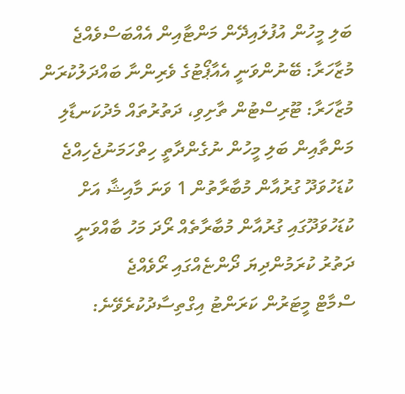ބަލި މީހުން އުފުލައިދޭން މަންޓާއިން އެއްބަސްވެއްޖެ
މުޒާހަރާ: ބޭނުންވަނީ އެއާޕޯޓުގެ ވެރިންނާ ބައްދަލުކުރަން
މުޒާހަރާ: ޓޫރިސްޓުން ތާށިވި، ދަތުރުތައް މެދުކަނޑާލި
މަންތާއިން ބަލި މީހުން ނުގެންދާތީ ހިތްހަމަނުޖެހިއްޖެ
ކުޑަހުވަދޫ ގުރުއާން މުބާރާތުން 1 ވަނަ މާއިޝާ އަށް
ކުޑަހުވަދޫގައި ގުރުއާން މުބާރާތެއް ރޯދަ މަހު ބާއްވަނީ
ދަތުރު ކުރަމުންދިޔަ ދޯންޏެއްގައި ރޯވެއްޖެ
ސްމާޓް މީޓަރުން ކަރަންޓު އިގްތިސާދުކުރެވޭނެ: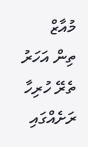މުއާޒް
ތިން އަހަރު ތެރޭ ހުރިހާ ރަށެއްގައި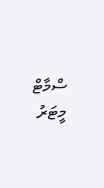ސްމާޓް މީޓަރު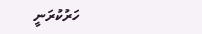ހަރުކުރަނީ